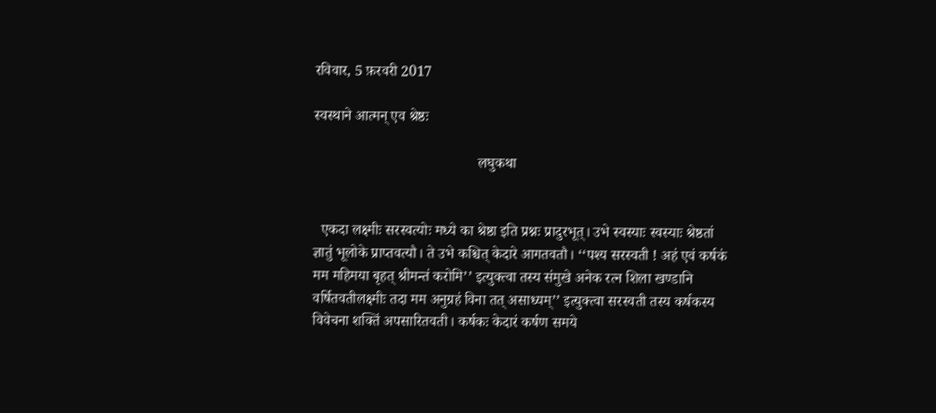रविवार, 5 फ़रवरी 2017

स्वस्थाने आत्मन्‌ एव श्रेष्ठः

                                             लघुकथा


  एकदा लक्ष्मीः सरस्वत्योः मध्ये का श्रेष्ठा इति प्रश्नः प्रादुरभूत्‌। उभे स्वस्याः स्वस्याः श्रेष्ठतां ज्ञातुं भूलोके प्राप्तवत्यौ। ते उभे कश्चित्‌ केदारे आगतवतौ। ‘‘पश्य सरस्वती ! अहं एवं कर्षकं मम महिमया बृहत्‌ श्रीमन्तं करोमि’’ इत्युक्त्वा तस्य संमुखे अनेक रत्न शिला खण्डानि वर्षितवतीलक्ष्मीः तदा मम अनुग्रहं विना तत्‌ असाध्यम्‌’’ इत्युक्त्वा सरस्वती तस्य कर्षकस्य विवेचना शक्तिं अपसारितवती। कर्षकः केदारं कर्षण समये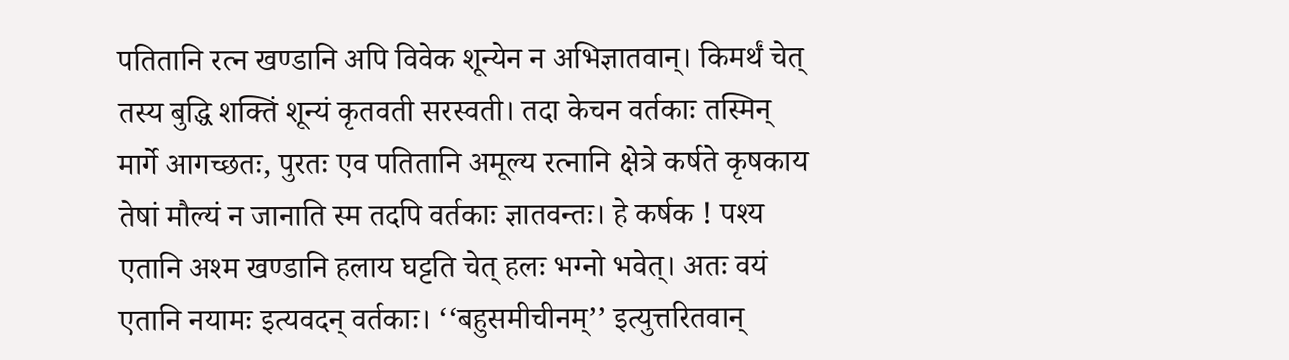पतितानि रत्न खण्डानि अपि विवेक शून्येन न अभिज्ञातवान्‌। किमर्थं चेत्‌ तस्य बुद्धि शक्तिं शून्यं कृतवती सरस्वती। तदा केचन वर्तकाः तस्मिन्‌ मार्गे आगच्छतः, पुरतः एव पतितानि अमूल्य रत्नानि क्षेत्रे कर्षते कृषकाय तेषां मौल्यं न जानाति स्म तदपि वर्तकाः ज्ञातवन्तः। हे कर्षक ! पश्य एतानि अश्म खण्डानि हलाय घट्टति चेत्‌ हलः भग्नो भवेत्‌। अतः वयं एतानि नयामः इत्यवदन्‌ वर्तकाः। ‘‘बहुसमीचीनम्‌’’ इत्युत्तरितवान्‌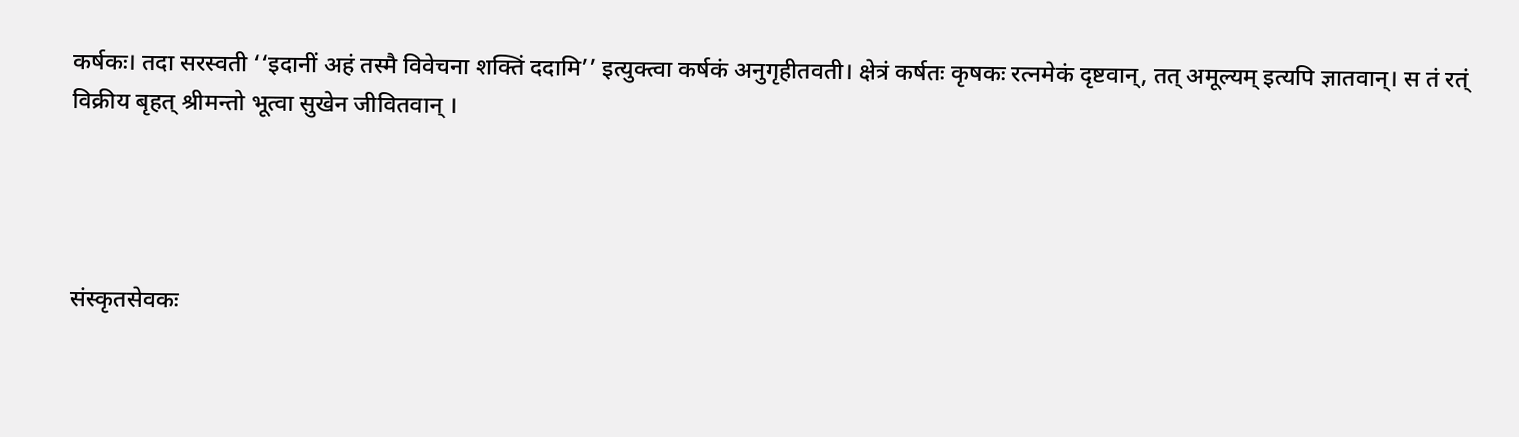कर्षकः। तदा सरस्वती ‘‘इदानीं अहं तस्मै विवेचना शक्तिं ददामि’’ इत्युक्त्वा कर्षकं अनुगृहीतवती। क्षेत्रं कर्षतः कृषकः रत्नमेकं दृष्टवान्‌, तत्‌ अमूल्यम्‌ इत्यपि ज्ञातवान्‌। स तं रत्ं विक्रीय बृहत्‌ श्रीमन्तो भूत्वा सुखेन जीवितवान्‌ ।




संस्कृतसेवकः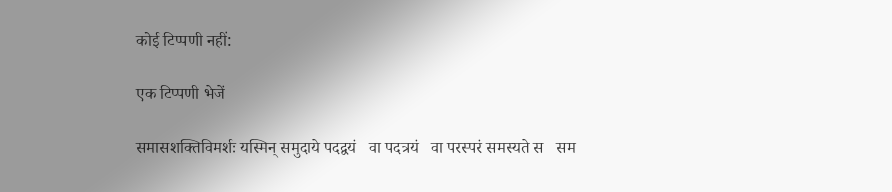कोई टिप्पणी नहीं:

एक टिप्पणी भेजें

समासशक्तिविमर्शः यस्मिन् समुदाये पदद्वयं   वा पदत्रयं   वा परस्परं समस्यते स   सम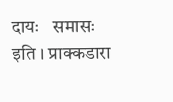दायः   समासः    इति । प्राक्कडारा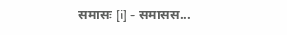समासः [i] - समासस...